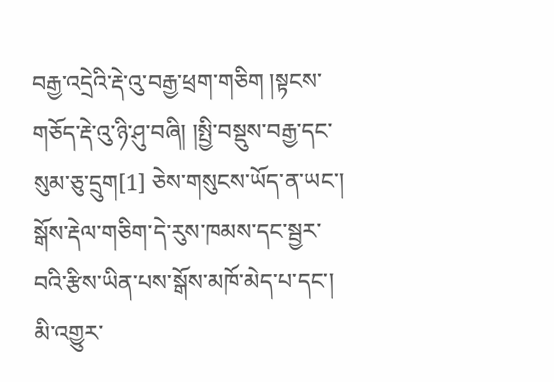བརྒྱ་འདྲེའི་རྡེ་འུ་བརྒྱ་ཕྲག་གཅིག །སྟངས་གཅོད་རྡེ་འུ་ཉི་ཤུ་བཞི། །སྤྱི་བསྡུས་བརྒྱ་དང་སུམ་ཅུ་དྲུག[1] ཅེས་གསུངས་ཡོད་ན་ཡང་། སྒོས་རྡེལ་གཅིག་དེ་རུས་ཁམས་དང་སྦྱར་བའི་རྩིས་ཡིན་པས་སྒོས་མཁོ་མེད་པ་དང་། མི་འགྱུར་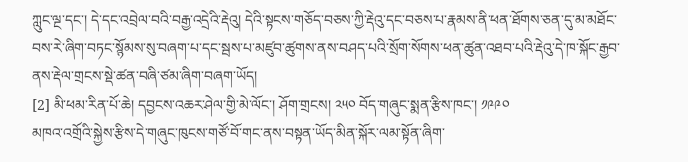ཀླུང་ལྔ་དང་། དེ་དང་འབྲེལ་བའི་བརྒྱ་འདྲེའི་རྡེའུ། དེའི་སྟངས་གཅོད་བཅས་ཀྱི་རྡེའུ་དང་བཅས་པ་རྣམས་ནི་ཕན་ཐོགས་ཅན་དུ་མ་མཐོང་བས་རེ་ཞིག་བཏང་སྙོམས་སུ་བཞག་པ་དང་སྦས་པ་མཛུབ་ཚུགས་ནས་བཤད་པའི་སྲོག་སོགས་ཕན་ཚུན་འཐབ་པའི་རྡེའུ་དེ་ཁ་སྐོང་རྒྱབ་ནས་རྡེལ་གྲངས་སྡེ་ཚན་བཞི་ཙམ་ཞིག་བཞག་ཡོད།
[2] མི་ཕམ་རིན་པོ་ཆེ། དབྱངས་འཆར་ཤེལ་གྱི་མེ་ལོང་། ཤོག་གྲངས། ༢༥༠ བོད་གཞུང་སྨན་རྩིས་ཁང་། ༡༩༩༠
མཁའ་འགྲོའི་སྐྱེས་རྩིས་དེ་གཞུང་ཁུངས་གཙོ་བོ་གང་ནས་བསྟན་ཡོད་མིན་སྐོར་ལམ་སྟོན་ཞིག་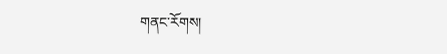གནང་རོགས།